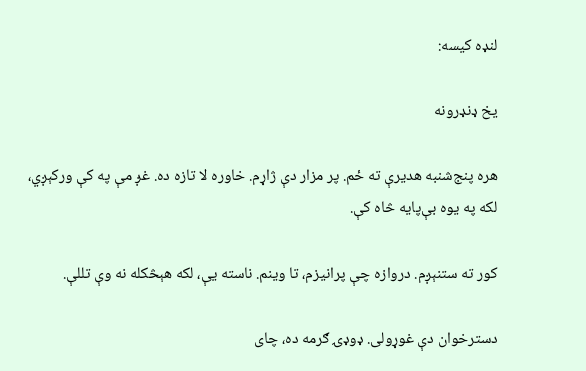لنډه کیسه:

یخ ډنډرونه

هره پنج‌شنبه هدیرې ته ځم. پر مزار دې ژاړم. خاوره لا تازه ده. غږ مې په کې ورکېږي، لکه په یوه بې‌پایه څاه کې.

کور ته ستنېږم. دروازه چې پرانیزم، تا وینم. ناسته یې، لکه هېڅکله نه وې تللې.

دسترخوان دې غوړولی. ډوډۍ ګرمه ده، چای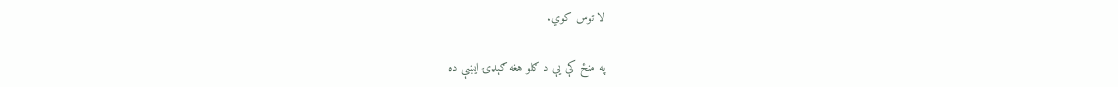لا توس کوي.

په منځ کې یې د ګلو هغه ګېډۍ ایښې ده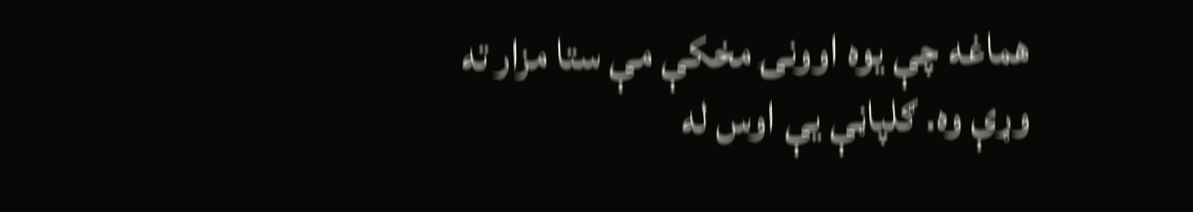هماغه چې یوه اوونۍ مخکې مې ستا مزار ته وړې وه. ګلپاڼې یې اوس له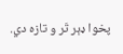پخوا ډېر تَر و تازه دي.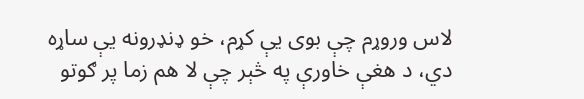لاس وروړم چې بوی یې کړم، خو ډنډرونه یې ساړه دي، د هغې خاورې په څېر چې لا هم زما پر ګوتو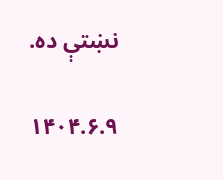نښتې ده.

۱۴۰۴.۶.۹